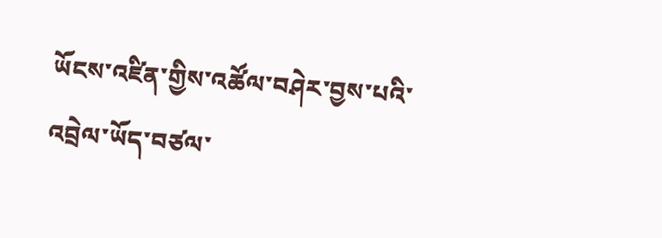ཡོངས་འཛིན་གྱིས་འཚོལ་བཤེར་བྱས་པའི་འབྲེལ་ཡོད་བཙལ་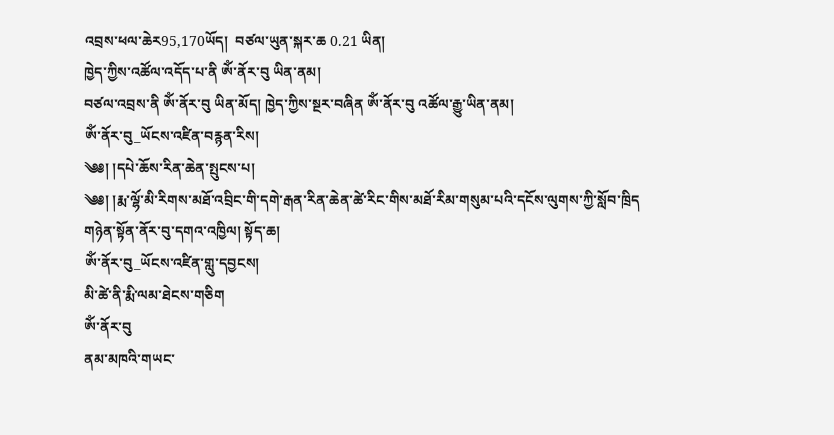འབྲས་ཕལ་ཆེར95,170ཡོད།  བཙལ་ཡུན་སྐར་ཆ 0.21 ཡིན།
ཁྱེད་ཀྱིས་འཚོལ་འདོད་པ་ནི ཨོཾ་ནོར་བུ ཡིན་ནམ།
བཙལ་འབྲས་ནི ཨོཾ་ནོར་བུ ཡིན་མོད། ཁྱེད་ཀྱིས་སྔར་བཞིན ཨོཾ་ནོར་བུ འཚོལ་རྒྱུ་ཡིན་ནམ།
ཨོཾ་ནོར་བུ_ཡོངས་འཛིན་བརྙན་རིས།
༄༅། །དཔེ་ཆོས་རིན་ཆེན་སྤུངས་པ།
༄༅། །རྨ་ལྷོ་མི་རིགས་མཐོ་འབྲིང་གི་དགེ་རྒན་རིན་ཆེན་ཚེ་རིང་གིས་མཐོ་རིམ་གསུམ་པའི་དངོས་ལུགས་ཀྱི་སློབ་ཁྲིད
གཉེན་སྟོན་ནོར་བུ་དགའ་འཁྱིལ། སྟོད་ཆ།
ཨོཾ་ནོར་བུ_ཡོངས་འཛིན་གླུ་དབྱངས།
མི་ཚེ་ནི་རྨི་ལམ་ཐེངས་གཅིག
ཨོཾ་ནོར་བུ
ནམ་མཁའི་གཡང་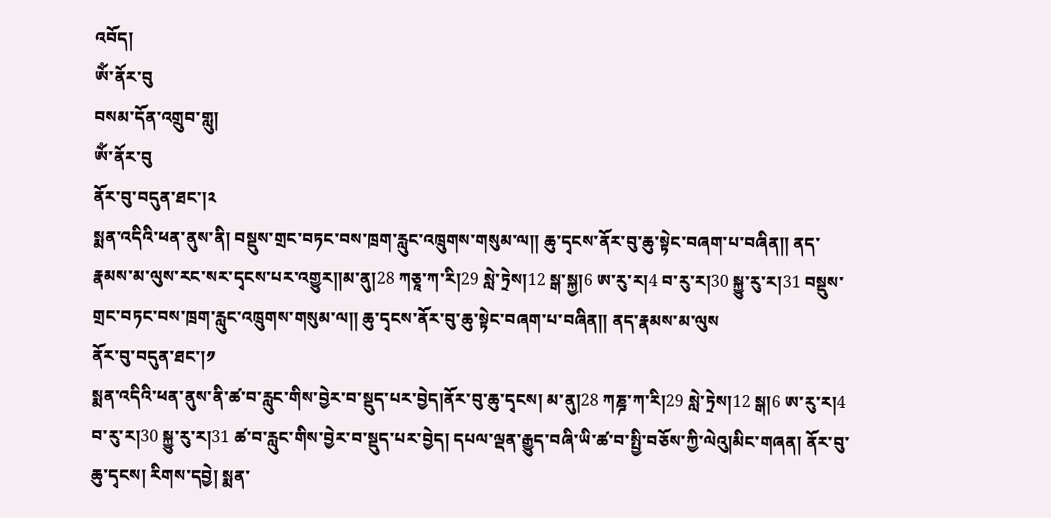འབོད།
ཨོཾ་ནོར་བུ
བསམ་དོན་འགྲུབ་གླུ།
ཨོཾ་ནོར་བུ
ནོར་བུ་བདུན་ཐང་།༢
སྨན་འདིའི་ཕན་ནུས་ནི། བསྡུས་གྲང་བཏང་བས་ཁྲག་རླུང་འཁྲུགས་གསུམ་ལ༎ ཆུ་དྭངས་ནོར་བུ་ཆུ་སྟེང་བཞག་པ་བཞིན༎ ནད་རྣམས་མ་ལུས་རང་སར་དྭངས་པར་འགྱུར༎མ་ནུ།28 ཀཅཱ་ཀ་རི།29 སླེ་ཏྲེས།12 སྒ་སྐྱ།6 ཨ་རུ་ར།4 བ་རུ་ར།30 སྐྱུ་རུ་ར།31 བསྡུས་གྲང་བཏང་བས་ཁྲག་རླུང་འཁྲུགས་གསུམ་ལ༎ ཆུ་དྭངས་ནོར་བུ་ཆུ་སྟེང་བཞག་པ་བཞིན༎ ནད་རྣམས་མ་ལུས
ནོར་བུ་བདུན་ཐང་།༡
སྨན་འདིའི་ཕན་ནུས་ནི་ཚ་བ་རླུང་གིས་བྱེར་བ་སྡུད་པར་བྱེད།ནོར་བུ་ཆུ་དྭངས། མ་ནུ།28 ཀཎྜ་ཀ་རི།29 སླེ་ཏྲེས།12 སྒ།6 ཨ་རུ་ར།4 བ་རུ་ར།30 སྐྱུ་རུ་ར།31 ཚ་བ་རླུང་གིས་བྱེར་བ་སྡུད་པར་བྱེད། དཔལ་ལྡན་རྒྱུད་བཞི་ཡི་ཚ་བ་སྤྱི་བཅོས་ཀྱི་ལེའུ།མིང་གཞན། ནོར་བུ་ཆུ་དྭངས། རིགས་དབྱེ། སྨན་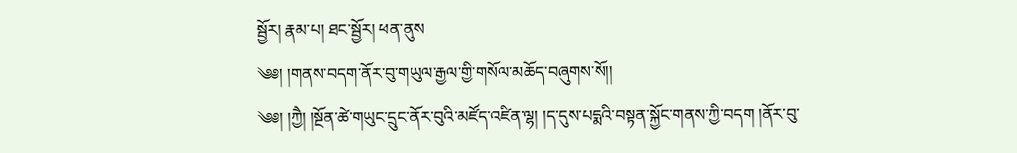སྦྱོར། རྣམ་པ། ཐང་སྦྱོར། ཕན་ནུས
༄༅། །གནས་བདག་ནོར་བུ་གཡུལ་རྒྱལ་གྱི་གསོལ་མཆོད་བཞུགས་སོ།།
༄༅། །ཀྱཻ། །སྔོན་ཚེ་གཡུང་དྲུང་ནོར་བུའི་མཛོད་འཛིན་ལྷ། །ད་དུས་པདྨའི་བསྟན་སྐྱོང་གནས་ཀྱི་བདག །ནོར་བུ་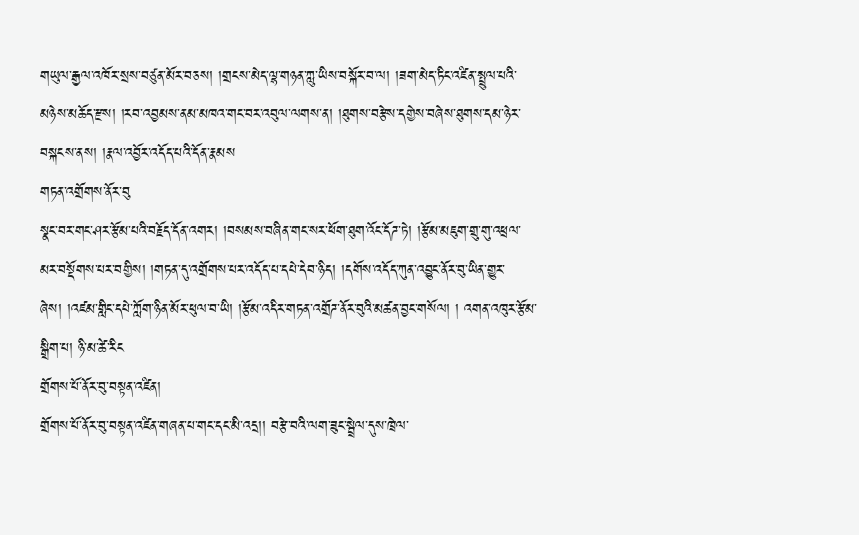གཡུལ་རྒྱལ་འཁོར་སྲས་བཙུན་མོར་བཅས། །གྲངས་མེད་ལྷ་གཉན་ཀླུ་ཡིས་བསྐོར་བ་ལ། །ཟག་མེད་ཏིང་འཛིན་སྤྲུལ་པའི་མཉེས་མཆོད་རྫས། །རབ་འབྱམས་ནམ་མཁའ་གང་བར་འབུལ་ལགས་ན། །ཐུགས་བརྩེས་དགྱེས་བཞེས་ཐུགས་དམ་ཉེར་བསྐངས་ནས། །རྣལ་འབྱོར་འདོད་པའི་དོན་རྣམས
གཏན་འགྲོགས་ནོར་བུ
སྣང་བར་གང་ཤར་རྩོམ་པའི་བརྗོད་དོན་འགར། །བསམས་བཞིན་གང་སར་ཕོག་ཐུག་འོང་དོཌ་ཏེ། །རྩོམ་མཇུག་གྲུ་གུ་འཕྲལ་མར་བསྡོགས་པར་བགྱིས། །གཏན་དུ་འགྲོགས་པར་འདོད་པ་དཔེ་དེབ་ཉིད། །དགོས་འདོད་ཀུན་འབྱུང་ནོར་བུ་ཡིན་གྱུར་ཞེས། །འཛམ་གླིང་དཔེ་ཀློག་ཉིན་མོར་ཕུལ་བ་ཡི། །རྩོམ་འདིར་གཏན་འགྲོཌ་ནོར་བུའི་མཚན་བྱང་གསོལ། ། འགན་འཁུར་རྩོམ་སྒྲིག་པ། ཉི་མ་ཚེ་རིང
གྲོགས་པོ་ནོར་བུ་བསྟན་འཛིན།
གྲོགས་པོ་ནོར་བུ་བསྟན་འཛིན་གཞན་པ་གང་དང་མི་འདྲ།། བརྩེ་བའི་ལག་ཟུང་སྦྲེལ་དུས་ཁྲེལ་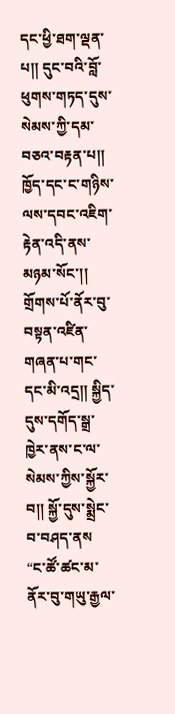དང་ཕྱི་ཐག་ལྡན་པ།། དུང་བའི་བློ་ཕུགས་གཏད་དུས་སེམས་ཀྱི་དམ་བཅའ་བརྟན་པ།། ཁྱོད་དང་ང་གཉིས་ལས་དབང་འཇིག་རྟེན་འདི་ནས་མཉམ་སོང་།། གྲོགས་པོ་ནོར་བུ་བསྟན་འཛིན་གཞན་པ་གང་དང་མི་འདྲ།། སྐྱིད་དུས་དགོད་སྒྲ་ཁྱེར་ནས་ང་ལ་སེམས་ཀྱིས་སྐྱོར་བ།། སྐྱོ་དུས་སྨྲེང་བ་བཤད་ནས
“ང་ཚོ་ཚང་མ་ནོར་བུ་གཡུ་རྒྱལ་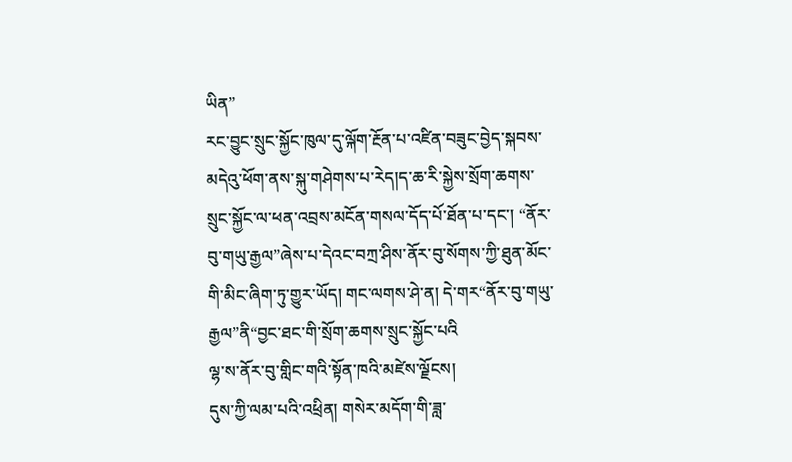ཡིན”
རང་བྱུང་སྲུང་སྐྱོང་ཁུལ་དུ་ལྐོག་རྔོན་པ་འཛིན་བཟུང་བྱེད་སྐབས་མདེའུ་ཕོག་ནས་སྐུ་གཤེགས་པ་རེད།ད་ཆ་རི་སྐྱེས་སྲོག་ཆགས་སྲུང་སྐྱོང་ལ་ཕན་འབྲས་མངོན་གསལ་དོད་པོ་ཐོན་པ་དང་། “ནོར་བུ་གཡུ་རྒྱལ”ཞེས་པ་དེའང་བཀྲ་ཤིས་ནོར་བུ་སོགས་ཀྱི་ཐུན་མོང་གི་མིང་ཞིག་ཏུ་གྱུར་ཡོད། གང་ལགས་ཤེ་ན། དེ་གར“ནོར་བུ་གཡུ་རྒྱལ”ནི“བྱང་ཐང་གི་སྲོག་ཆགས་སྲུང་སྐྱོང་པའི
ལྷ་ས་ནོར་བུ་གླིང་གའི་སྟོན་ཁའི་མཛེས་ལྗོངས།
དུས་ཀྱི་ལམ་པའི་འཕྲིན། གསེར་མདོག་གི་ཟླ་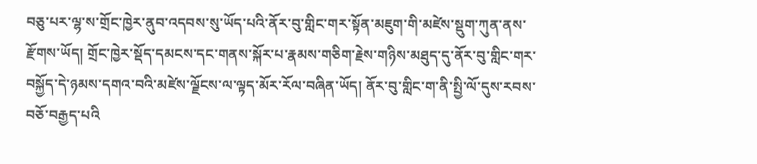བཅུ་པར་ལྷ་ས་གྲོང་ཁྱེར་ནུབ་འདབས་སུ་ཡོད་པའི་ནོར་བུ་གླིང་གར་སྟོན་མཇུག་གི་མཛེས་སྡུག་ཀུན་ནས་རྫོགས་ཡོད། གྲོང་ཁྱེར་སྡོད་དམངས་དང་གནས་སྐོར་པ་རྣམས་གཅིག་རྗེས་གཉིས་མཐུད་དུ་ནོར་བུ་གླིང་གར་བསྐྱོད་དེ་ཉམས་དགའ་བའི་མཛེས་ལྗོངས་ལ་ལྟད་མོར་རོལ་བཞིན་ཡོད། ནོར་བུ་གླིང་ག་ནི་སྤྱི་ལོ་དུས་རབས་བཅོ་བརྒྱད་པའི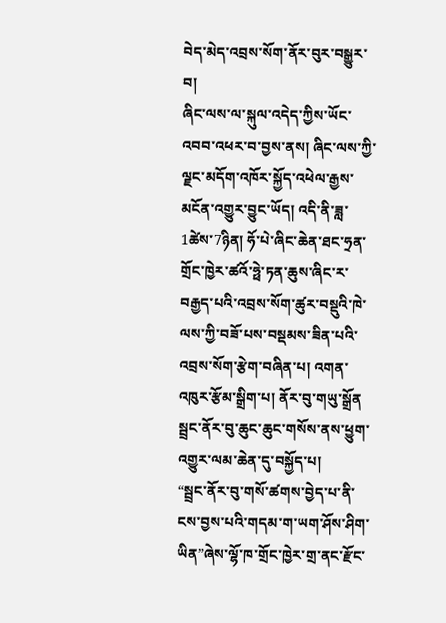བེད་མེད་འབྲས་སོག་ནོར་བུར་བསྒྱུར་བ།
ཞིང་ལས་ལ་སྐུལ་འདེད་ཀྱིས་ཡོང་འབབ་འཕར་བ་བྱས་ནས། ཞིང་ལས་ཀྱི་ལྗང་མདོག་འཁོར་སྐྱོད་འཕེལ་རྒྱས་མངོན་འགྱུར་བྱུང་ཡོད། འདི་ནི་ཟླ་1ཚེས་7ཉིན། ཧོ་པེ་ཞིང་ཆེན་ཐང་ཧྲན་གྲོང་ཁྱེར་ཚའོ་ཧྥེ་ཏན་ཆུས་ཞིང་ར་བརྒྱད་པའི་འབྲས་སོག་ཚུར་བསྡུའི་ཁེ་ལས་ཀྱི་བཟོ་པས་བསྡམས་ཟིན་པའི་འབྲས་སོག་རྩེག་བཞིན་པ། འགན་འཁུར་རྩོམ་སྒྲིག་པ། ནོར་བུ་གཡུ་སྒྲོན
སྦྲང་ནོར་བུ་ཆུང་ཆུང་གསོས་ནས་ཕྱུག་འགྱུར་ལམ་ཆེན་དུ་བསྐྱོད་པ།
“སྦྲང་ནོར་བུ་གསོ་ཚགས་བྱེད་པ་ནི་ངས་བྱས་པའི་གདམ་ག་ཡག་ཤོས་ཤིག་ཡིན”ཞེས་ལྷོ་ཁ་གྲོང་ཁྱེར་གྲ་ནང་རྫོང་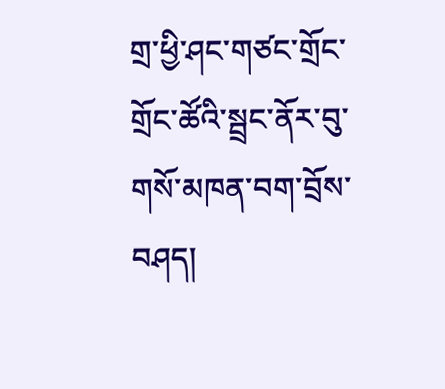གྲ་ཕྱི་ཤང་གཙང་གྲོང་གྲོང་ཚོའི་སྦྲང་ནོར་བུ་གསོ་མཁན་བག་བྲོས་བཤད།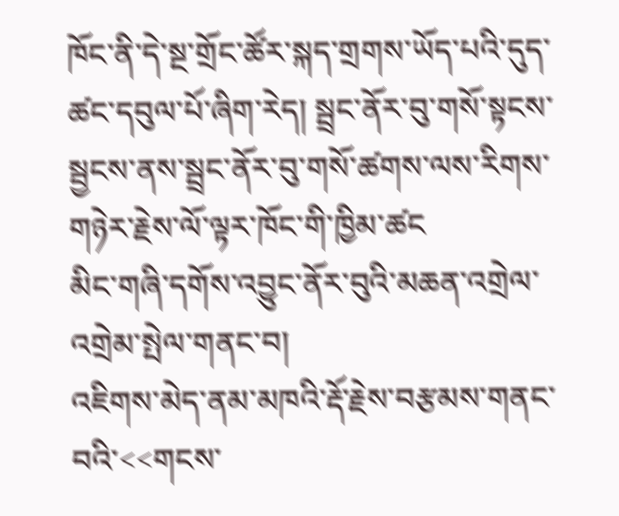ཁོང་ནི་དེ་སྔ་གྲོང་ཚོར་སྐད་གྲགས་ཡོད་པའི་དུད་ཚང་དབུལ་པོ་ཞིག་རེད། སྦྲང་ནོར་བུ་གསོ་སྟངས་སྦྱངས་ནས་སྦྲང་ནོར་བུ་གསོ་ཚགས་ལས་རིགས་གཉེར་རྗེས་ལོ་ལྟར་ཁོང་གི་ཁྱིམ་ཚང
མིང་གཞི་དགོས་འབྱུང་ནོར་བུའི་མཆན་འགྲེལ་འགྲེམ་སྤེལ་གནང་བ།
འཇིགས་མེད་ནམ་མཁའི་རྡོ་རྗེས་བརྩམས་གནང་བའི་<<གངས་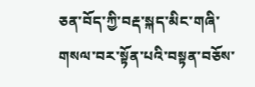ཅན་བོད་ཀྱི་བརྡ་སྐད་མིང་གཞི་གསལ་བར་སྟོན་པའི་བསྟན་བཅོས་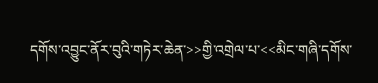དགོས་འབྱུང་ནོར་བུའི་གཏེར་ཆེན་>>གྱི་འགྲེལ་པ་<<མིང་གཞི་དགོས་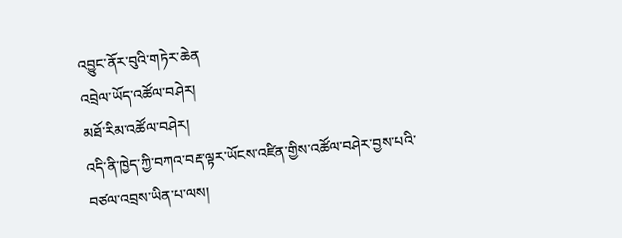འབྱུང་ནོར་བུའི་གཏེར་ཆེན
འབྲེལ་ཡོད་འཚོལ་བཤེར།
མཐོ་རིམ་འཚོལ་བཤེར།
འདི་ནི་ཁྱེད་ཀྱི་བཀའ་བརྡ་ལྟར་ཡོངས་འཛིན་གྱིས་འཚོལ་བཤེར་བྱས་པའི་བཙལ་འབྲས་ཡིན་པ་ལས།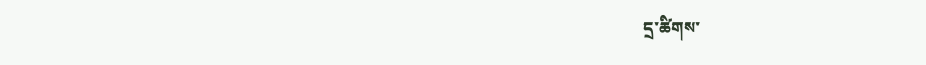དྲ་ཚིགས་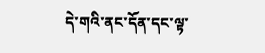དེ་གའི་ནང་དོན་དང་ལྟ་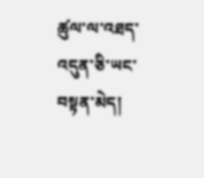ཚུལ་ལ་འཐད་འདུན་ཅི་ཡང་བསྟན་མེད།